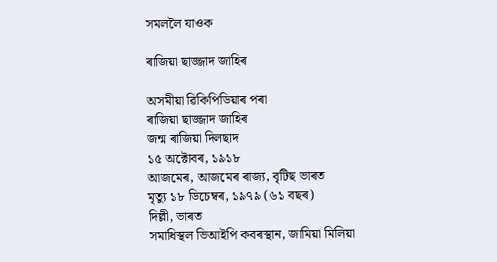সমললৈ যাওক

ৰাজিয়া ছাজ্জাদ জাহিৰ

অসমীয়া ৱিকিপিডিয়াৰ পৰা
ৰাজিয়া ছাজ্জাদ জাহিৰ
জন্ম ৰাজিয়া দিলছাদ
১৫ অক্টোবৰ, ১৯১৮
আজমেৰ, আজমেৰ ৰাজ্য, বৃটিছ ভাৰত
মৃত্যু ১৮ ডিচেম্বৰ, ১৯৭৯ (৬১ বছৰ)
দিল্লী, ভাৰত
সমাধিস্থল ভিআইপি কবৰস্থান, জামিয়া মিলিয়া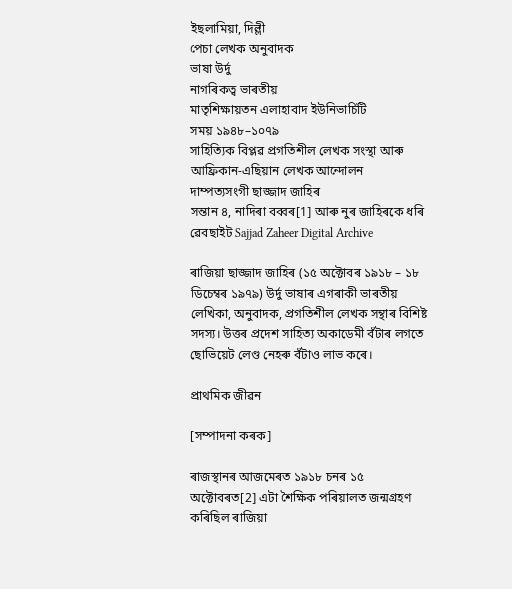ইছলামিয়া, দিল্লী
পেচা লেখক অনুবাদক
ভাষা উৰ্দু
নাগৰিকত্ব ভাৰতীয়
মাতৃশিক্ষায়তন এলাহাবাদ ইউনিভাৰ্চিটি
সময় ১৯৪৮–১০৭৯
সাহিত্যিক বিপ্লৱ প্ৰগতিশীল লেখক সংস্থা আৰু আফ্ৰিকান-এছিয়ান লেখক আন্দোলন
দাম্পত্যসংগী ছাজ্জাদ জাহিৰ
সন্তান ৪, নাদিৰা বব্বৰ[1] আৰু নুৰ জাহিৰকে ধৰি
ৱেবছাইট Sajjad Zaheer Digital Archive

ৰাজিয়া ছাজ্জাদ জাহিৰ (১৫ অক্টোবৰ ১৯১৮ – ১৮ ডিচেম্বৰ ১৯৭৯) উৰ্দু ভাষাৰ এগৰাকী ভাৰতীয় লেখিকা, অনুবাদক, প্ৰগতিশীল লেখক সন্থাৰ বিশিষ্ট সদস্য। উত্তৰ প্ৰদেশ সাহিত্য অকাডেমী বঁটাৰ লগতে ছোভিয়েট লেণ্ড নেহৰু বঁটাও লাভ কৰে।

প্ৰাথমিক জীৱন

[সম্পাদনা কৰক]

ৰাজস্থানৰ আজমেৰত ১৯১৮ চনৰ ১৫ অক্টোবৰত[2] এটা শৈক্ষিক পৰিয়ালত জন্মগ্ৰহণ কৰিছিল ৰাজিয়া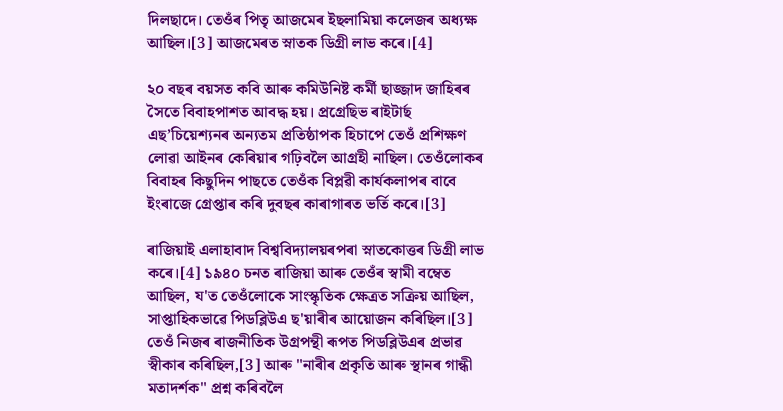দিলছাদে। তেওঁৰ পিতৃ আজমেৰ ইছলামিয়া কলেজৰ অধ্যক্ষ আছিল।[3] আজমেৰত স্নাতক ডিগ্ৰী লাভ কৰে।[4]

২০ বছৰ বয়সত কবি আৰু কমিউনিষ্ট কৰ্মী ছাজ্জাদ জাহিৰৰ সৈতে বিবাহপাশত আবদ্ধ হয়। প্ৰগ্ৰেছিভ ৰাইটাৰ্ছ এছ’চিয়েশ্যনৰ অন্যতম প্ৰতিষ্ঠাপক হিচাপে তেওঁ প্ৰশিক্ষণ লোৱা আইনৰ কেৰিয়াৰ গঢ়িবলৈ আগ্ৰহী নাছিল। তেওঁলোকৰ বিবাহৰ কিছুদিন পাছতে তেওঁক বিপ্লৱী কাৰ্যকলাপৰ বাবে ইংৰাজে গ্ৰেপ্তাৰ কৰি দুবছৰ কাৰাগাৰত ভৰ্তি কৰে।[3]

ৰাজিয়াই এলাহাবাদ বিশ্ববিদ্যালয়ৰপৰা স্নাতকোত্তৰ ডিগ্ৰী লাভ কৰে।[4] ১৯৪০ চনত ৰাজিয়া আৰু তেওঁৰ স্বামী বম্বেত আছিল, য'ত তেওঁলোকে সাংস্কৃতিক ক্ষেত্ৰত সক্ৰিয় আছিল, সাপ্তাহিকভাৱে পিডব্লিউএ ছ'য়াৰীৰ আয়োজন কৰিছিল।[3] তেওঁ নিজৰ ৰাজনীতিক উগ্ৰপন্থী ৰূপত পিডব্লিউএৰ প্ৰভাৱ স্বীকাৰ কৰিছিল,[3] আৰু "নাৰীৰ প্ৰকৃতি আৰু স্থানৰ গান্ধী মতাদৰ্শক" প্ৰশ্ন কৰিবলৈ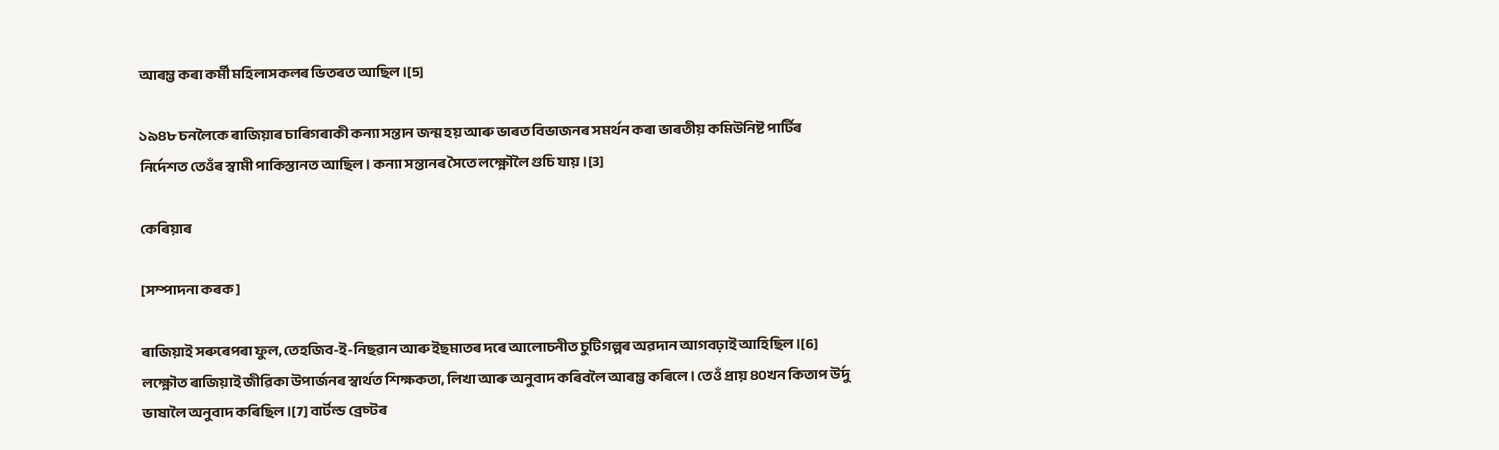আৰম্ভ কৰা কৰ্মী মহিলাসকলৰ ভিতৰত আছিল।[5]

১৯৪৮ চনলৈকে ৰাজিয়াৰ চাৰিগৰাকী কন্যা সন্তান জন্ম হয় আৰু ভাৰত বিভাজনৰ সমৰ্থন কৰা ভাৰতীয় কমিউনিষ্ট পাৰ্টিৰ নিৰ্দেশত তেওঁৰ স্বামী পাকিস্তানত আছিল। কন্যা সন্তানৰ সৈতে লক্ষ্ণৌলৈ গুচি যায়।[3]

কেৰিয়াৰ

[সম্পাদনা কৰক]

ৰাজিয়াই সৰুৰেপৰা ফুল, তেহজিব-ই-নিছৱান আৰু ইছমাতৰ দৰে আলোচনীত চুটিগল্পৰ অৱদান আগবঢ়াই আহিছিল।[6] লক্ষ্ণৌত ৰাজিয়াই জীৱিকা উপাৰ্জনৰ স্বাৰ্থত শিক্ষকতা, লিখা আৰু অনুবাদ কৰিবলৈ আৰম্ভ কৰিলে। তেওঁ প্ৰায় ৪০খন কিতাপ উৰ্দু ভাষালৈ অনুবাদ কৰিছিল।[7] বাৰ্টল্ড ব্ৰেচ্টৰ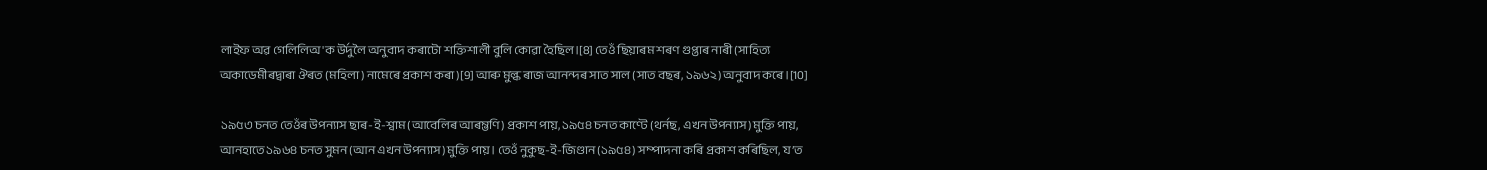লাইফ অৱ গেলিলিঅ'ক উৰ্দুলৈ অনুবাদ কৰাটো শক্তিশালী বুলি কোৱা হৈছিল।[8] তেওঁ ছিয়াৰম শৰণ গুপ্তাৰ নাৰী (সাহিত্য অকাডেমীৰদ্বাৰা ঔৰত (মহিলা) নামেৰে প্ৰকাশ কৰা)[9] আৰু মুল্ক ৰাজ আনন্দৰ সাত সাল (সাত বছৰ, ১৯৬২) অনুবাদ কৰে।[10]

১৯৫৩ চনত তেওঁৰ উপন্যাস ছাৰ-ই-শ্বাম (আবেলিৰ আৰম্ভণি) প্ৰকাশ পায়, ১৯৫৪ চনত কাণ্টে (থৰ্নছ, এখন উপন্যাস) মুক্তি পায়, আনহাতে ১৯৬৪ চনত সুমন (আন এখন উপন্যাস) মুক্তি পায়। তেওঁ নুকুছ-ই-জিণ্ডান (১৯৫৪) সম্পাদনা কৰি প্ৰকাশ কৰিছিল, য’ত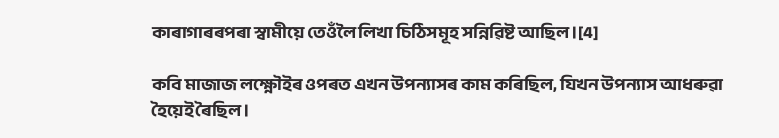কাৰাগাৰৰপৰা স্বামীয়ে তেওঁলৈ লিখা চিঠিসমূহ সন্নিৱিষ্ট আছিল।[4]

কবি মাজাজ লক্ষ্ণৌইৰ ওপৰত এখন উপন্যাসৰ কাম কৰিছিল, যিখন উপন্যাস আধৰুৱা হৈয়েই ৰৈছিল।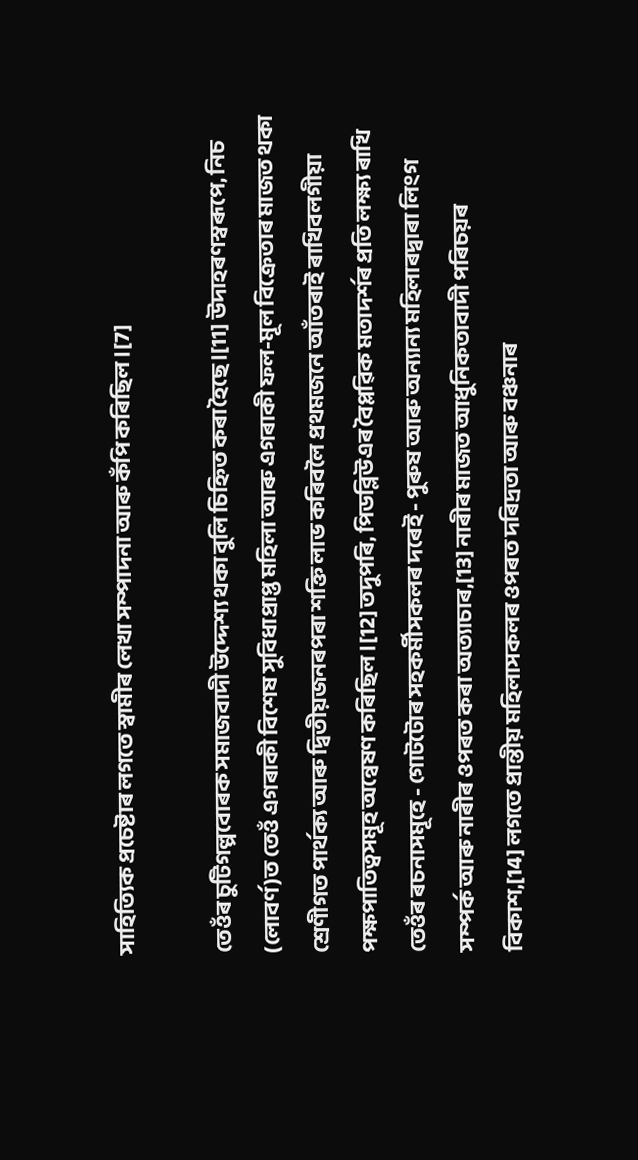সাহিত্যিক প্ৰচেষ্টাৰ লগতে স্বামীৰ লেখা সম্পাদনা আৰু কঁপি কৰিছিল।[7]

তেওঁৰ চুটিগল্পবোৰক সমাজবাদী উদ্দেশ্য থকা বুলি চিহ্নিত কৰা হৈছে।[11] উদাহৰণস্বৰূপে, নিচ (লোবৰ্ণ)ত তেওঁ এগৰাকী বিশেষ সুবিধাপ্ৰাপ্ত মহিলা আৰু এগৰাকী ফল-মূল বিক্ৰেতাৰ মাজত থকা শ্ৰেণীগত পাৰ্থক্য আৰু দ্বিতীয়জনৰপৰা শক্তি লাভ কৰিবলৈ প্ৰথমজনে আঁতৰাই ৰাখিবলগীয়া পক্ষপাতিত্বসমূহ অন্বেষণ কৰিছিল।[12] তদুপৰি, পিডব্লিউএৰ বৈপ্লৱিক মতাদৰ্শৰ প্ৰতি লক্ষ্য ৰাখি তেওঁৰ ৰচনাসমূহে - গোটটোৰ সহকৰ্মীসকলৰ দৰেই - পুৰুষ আৰু অন্যান্য মহিলাৰদ্বাৰা লিংগ সম্পৰ্ক আৰু নাৰীৰ ওপৰত কৰা অত্যাচাৰ,[13] নাৰীৰ মাজত আধুনিকতাবাদী পৰিচয়ৰ বিকাশ,[14] লগতে প্ৰান্তীয় মহিলাসকলৰ ওপৰত দৰিদ্ৰতা আৰু বঞ্চনাৰ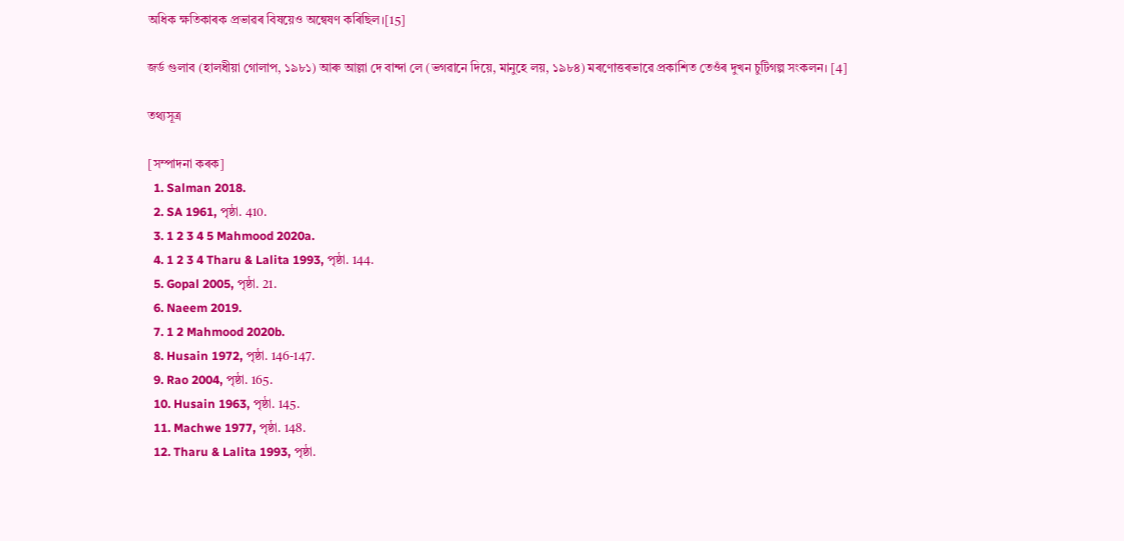অধিক ক্ষতিকাৰক প্ৰভাৱৰ বিষয়েও অন্বেষণ কৰিছিল।[15]

জৰ্ড গুলাব (হালধীয়া গোলাপ, ১৯৮১) আৰু আল্লা দে বান্দা লে (ভগৱানে দিয়ে, মানুহে লয়, ১৯৮৪) মৰণোত্তৰভাৱে প্ৰকাশিত তেওঁৰ দুখন চুটিগল্প সংকলন। [4]

তথ্যসূত্ৰ

[সম্পাদনা কৰক]
  1. Salman 2018.
  2. SA 1961, পৃষ্ঠা. 410.
  3. 1 2 3 4 5 Mahmood 2020a.
  4. 1 2 3 4 Tharu & Lalita 1993, পৃষ্ঠা. 144.
  5. Gopal 2005, পৃষ্ঠা. 21.
  6. Naeem 2019.
  7. 1 2 Mahmood 2020b.
  8. Husain 1972, পৃষ্ঠা. 146-147.
  9. Rao 2004, পৃষ্ঠা. 165.
  10. Husain 1963, পৃষ্ঠা. 145.
  11. Machwe 1977, পৃষ্ঠা. 148.
  12. Tharu & Lalita 1993, পৃষ্ঠা.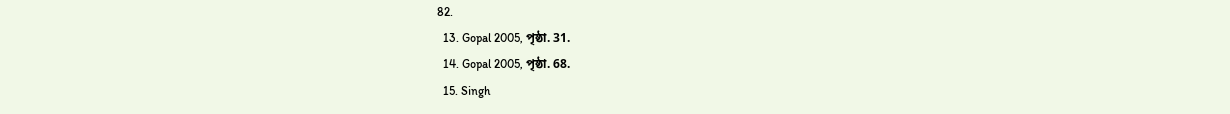82.
  13. Gopal 2005, পৃষ্ঠা. 31.
  14. Gopal 2005, পৃষ্ঠা. 68.
  15. Singh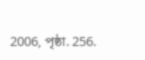2006, পৃষ্ঠা. 256.